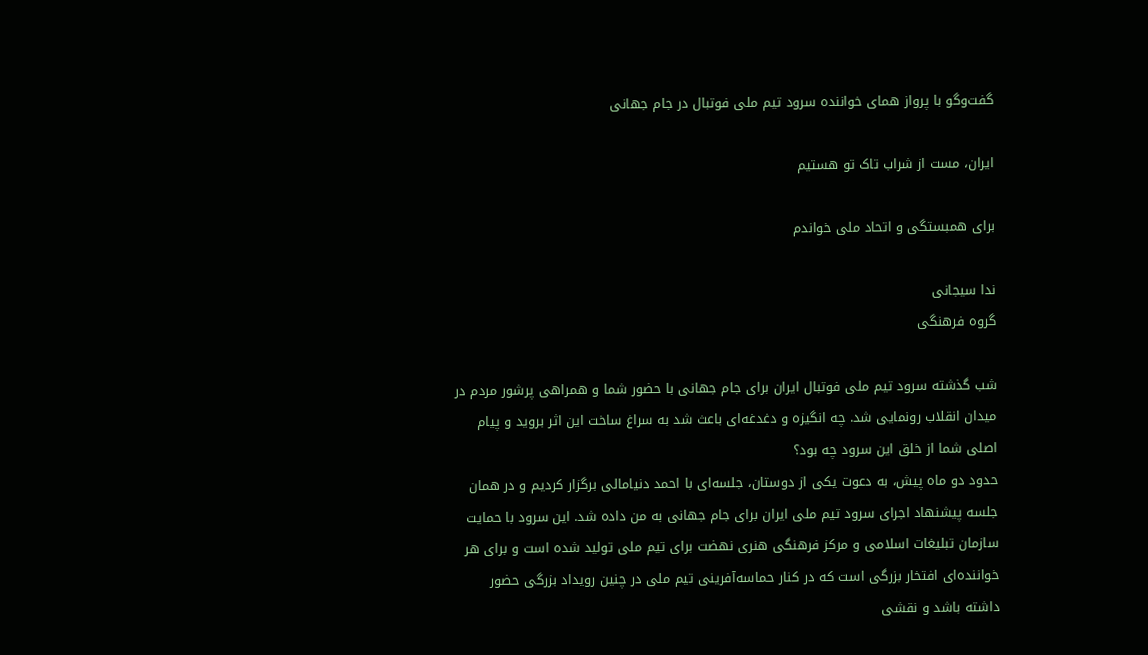گفت‌وگو با پرواز همای خواننده سرود تیم ملی فوتبال در جام جهانی

ایران، مست از شراب تاک تو هستیم

برای همبستگی و اتحاد ملی خواندم

ندا سیجانی
گروه فرهنگی

شب گذشته سرود تیم ملی فوتبال ایران برای جام جهانی با حضور شما و همراهی پرشور مردم در میدان انقلاب رونمایی شد. چه انگیزه‌ و دغدغه‌ای باعث شد به سراغ ساخت این اثر بروید و پیام اصلی شما از خلق این سرود چه بود؟
حدود دو ماه پیش، به دعوت یکی از دوستان، جلسه‌ای با احمد دنیامالی برگزار کردیم و در همان جلسه پیشنهاد اجرای سرود تیم ملی ایران برای جام جهانی به من داده شد. این سرود با حمایت سازمان تبلیغات اسلامی و مرکز فرهنگی هنری نهضت برای تیم ملی تولید شده است و برای هر خواننده‌ای افتخار بزرگی است که در کنار حماسه‌آفرینی تیم ملی در چنین رویداد بزرگی حضور داشته باشد و نقشی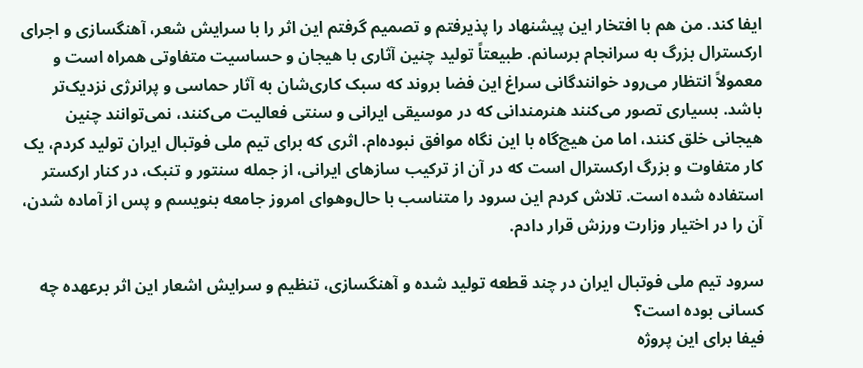ایفا کند. من هم با افتخار این پیشنهاد را پذیرفتم و تصمیم گرفتم این اثر را با سرایش شعر، آهنگسازی و اجرای ارکسترال بزرگ به سرانجام برسانم. طبیعتاً تولید چنین آثاری با هیجان و حساسیت متفاوتی همراه است و معمولاً انتظار می‌رود خوانندگانی سراغ این فضا بروند که سبک کاری‌شان به آثار حماسی و پرانرژی نزدیک‌تر باشد. بسیاری تصور می‌کنند هنرمندانی که در موسیقی ایرانی و سنتی فعالیت می‌کنند، نمی‌توانند چنین هیجانی خلق کنند، اما من هیچ‌گاه با این نگاه موافق نبوده‌ام. اثری که برای تیم ملی فوتبال ایران تولید کردم، یک کار متفاوت و بزرگ ارکسترال است که در آن از ترکیب سازهای ایرانی، از جمله سنتور و تنبک، در کنار ارکستر استفاده شده است. تلاش کردم این سرود را متناسب با حال‌وهوای امروز جامعه بنویسم و پس از آماده شدن، آن را در اختیار وزارت ورزش قرار دادم.

سرود تیم ملی فوتبال ایران در چند قطعه تولید شده و آهنگسازی، تنظیم و سرایش اشعار این اثر برعهده چه کسانی بوده است؟
فیفا برای این پروژه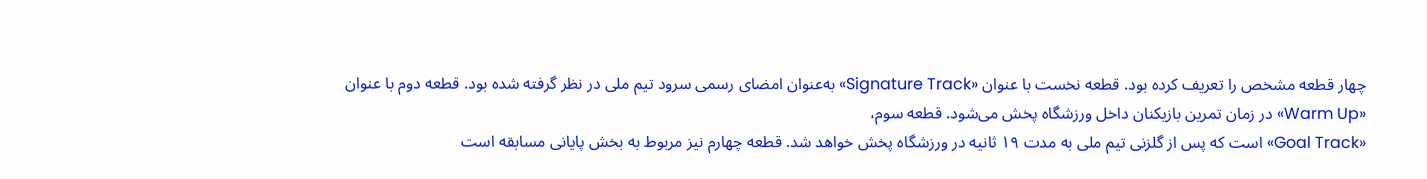چهار قطعه مشخص را تعریف کرده بود. قطعه نخست با عنوان «Signature Track» به‌عنوان امضای رسمی سرود تیم ملی در نظر گرفته شده بود. قطعه دوم با عنوان
«Warm Up» در زمان تمرین بازیکنان داخل ورزشگاه پخش می‌شود. قطعه سوم،
«Goal Track» است که پس از گلزنی تیم ملی به مدت ۱۹ ثانیه در ورزشگاه پخش خواهد شد. قطعه چهارم نیز مربوط به بخش پایانی مسابقه است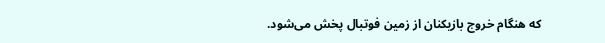که هنگام خروج بازیکنان از زمین فوتبال پخش می‌شود.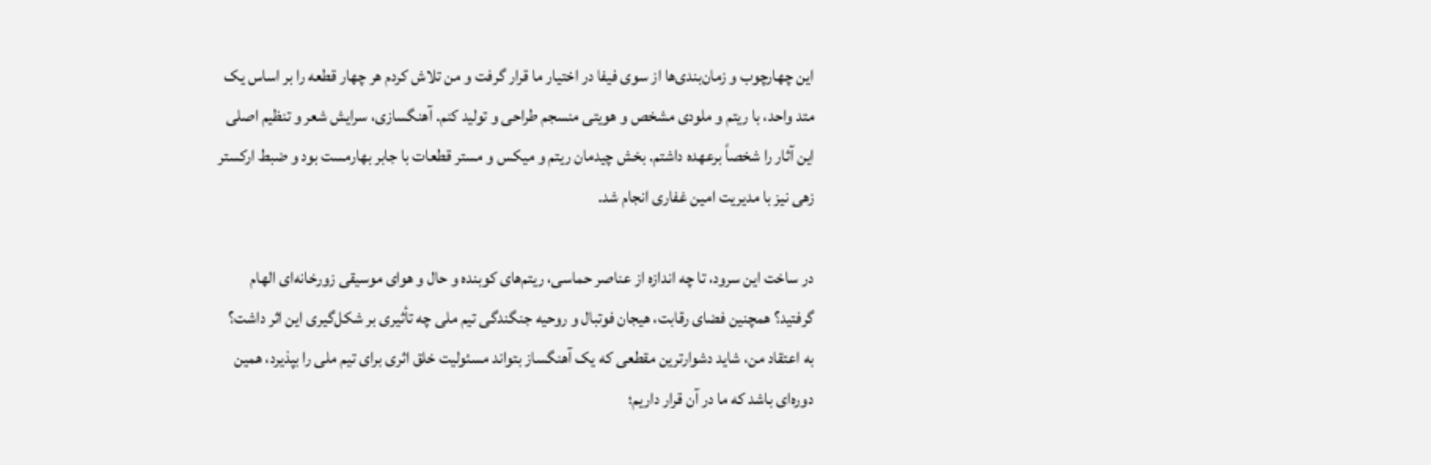این چهارچوب و زمان‌بندی‌ها از سوی فیفا در اختیار ما قرار گرفت و من تلاش کردم هر چهار قطعه را بر اساس یک متد واحد، با ریتم و ملودی مشخص و هویتی منسجم طراحی و تولید کنم. آهنگسازی، سرایش شعر و تنظیم اصلی این آثار را شخصاً برعهده داشتم. بخش چیدمان ریتم و میکس و مستر قطعات با جابر بهارمست بود و ضبط ارکستر زهی نیز با مدیریت امین غفاری انجام شد.

در ساخت این سرود، تا چه اندازه از عناصر حماسی، ریتم‌های کوبنده و حال ‌و هوای موسیقی زورخانه‌ای الهام گرفتید؟ همچنین فضای رقابت، هیجان فوتبال و روحیه جنگندگی تیم ملی چه تأثیری بر شکل‌گیری این اثر داشت؟
به اعتقاد من، شاید دشوارترین مقطعی که یک آهنگساز بتواند مسئولیت خلق اثری برای تیم ملی را بپذیرد، همین دوره‌ای باشد که ما در آن قرار داریم؛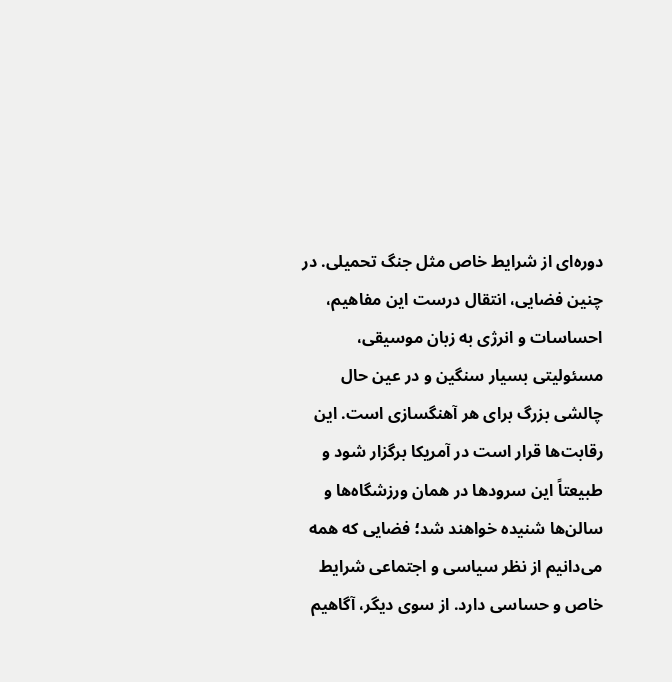دوره‌ای از شرایط خاص مثل جنگ تحمیلی. در چنین فضایی، انتقال درست این مفاهیم، احساسات و انرژی به زبان موسیقی، مسئولیتی بسیار سنگین و در عین حال چالشی بزرگ برای هر آهنگسازی است. این رقابت‌ها قرار است در آمریکا برگزار شود و طبیعتاً این سرودها در همان ورزشگاه‌ها و سالن‌ها شنیده خواهند شد؛ فضایی که همه می‌دانیم از نظر سیاسی و اجتماعی شرایط خاص و حساسی دارد. از سوی دیگر، آگاهیم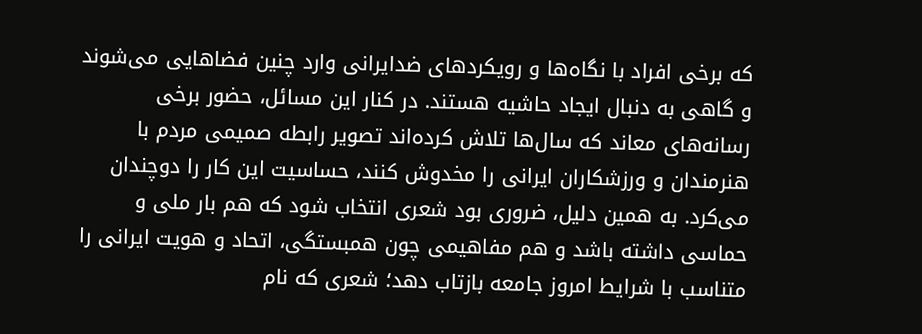که برخی افراد با نگاه‌ها و رویکردهای ضدایرانی وارد چنین فضاهایی می‌شوند و گاهی به دنبال ایجاد حاشیه هستند. در کنار این مسائل، حضور برخی رسانه‌های معاند که سال‌ها تلاش کرده‌اند تصویر رابطه صمیمی مردم با هنرمندان و ورزشکاران ایرانی را مخدوش کنند، حساسیت این کار را دوچندان می‌کرد. به همین دلیل، ضروری بود شعری انتخاب شود که هم بار ملی و حماسی داشته باشد و هم مفاهیمی چون همبستگی، اتحاد و هویت ایرانی را متناسب با شرایط امروز جامعه بازتاب دهد؛ شعری که نام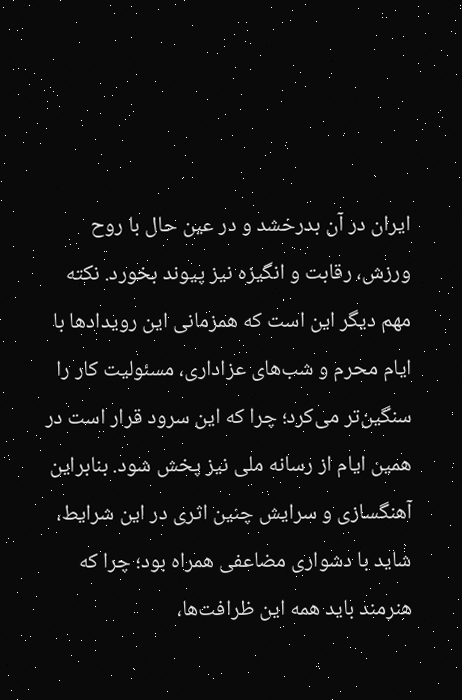ایران در آن بدرخشد و در عین حال با روح ورزش، رقابت و انگیزه نیز پیوند بخورد. نکته مهم دیگر این است که همزمانی این رویدادها با ایام محرم و شب‌های عزاداری، مسئولیت کار را سنگین‌تر می‌کرد؛ چرا که این سرود قرار است در همین ایام از رسانه ملی نیز پخش شود. بنابراین آهنگسازی و سرایش چنین اثری در این شرایط، شاید با دشواری مضاعفی همراه بود؛ چرا که هنرمند باید همه این ظرافت‌ها،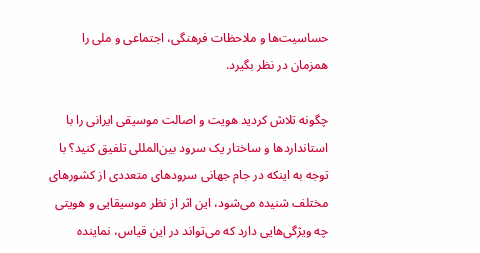حساسیت‌ها و ملاحظات فرهنگی، اجتماعی و ملی را همزمان در نظر بگیرد.

چگونه تلاش کردید هویت و اصالت موسیقی ایرانی را با استانداردها و ساختار یک سرود بین‌المللی تلفیق کنید؟ با توجه به اینکه در جام جهانی سرودهای متعددی از کشورهای مختلف شنیده می‌شود، این اثر از نظر موسیقایی و هویتی چه ویژگی‌هایی دارد که می‌تواند در این قیاس، نماینده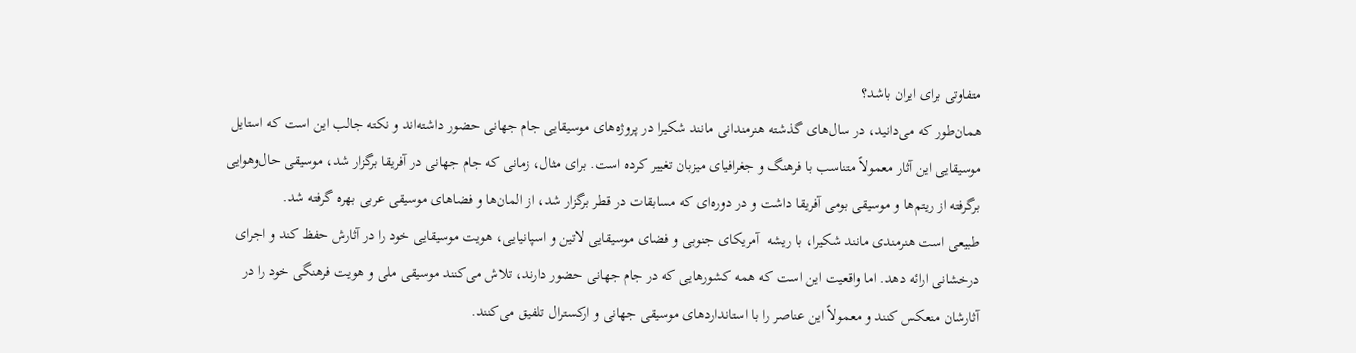متفاوتی برای ایران باشد؟
همان‌طور که می‌دانید، در سال‌های گذشته هنرمندانی مانند شکیرا در پروژه‌های موسیقایی جام جهانی حضور داشته‌اند و نکته جالب این است که استایل موسیقایی این آثار معمولاً متناسب با فرهنگ و جغرافیای میزبان تغییر کرده است. برای مثال، زمانی که جام جهانی در آفریقا برگزار شد، موسیقی حال‌وهوایی برگرفته از ریتم‌ها و موسیقی بومی آفریقا داشت و در دوره‌ای که مسابقات در قطر برگزار شد، از المان‌ها و فضاهای موسیقی عربی بهره گرفته شد.
طبیعی است هنرمندی مانند شکیرا، با ریشه‌  آمریکای جنوبی و فضای موسیقایی لاتین و اسپانیایی، هویت موسیقایی خود را در آثارش حفظ کند و اجرای درخشانی ارائه دهد. اما واقعیت این است که همه کشورهایی که در جام جهانی حضور دارند، تلاش می‌کنند موسیقی ملی و هویت فرهنگی خود را در آثارشان منعکس کنند و معمولاً این عناصر را با استانداردهای موسیقی جهانی و ارکسترال تلفیق می‌کنند.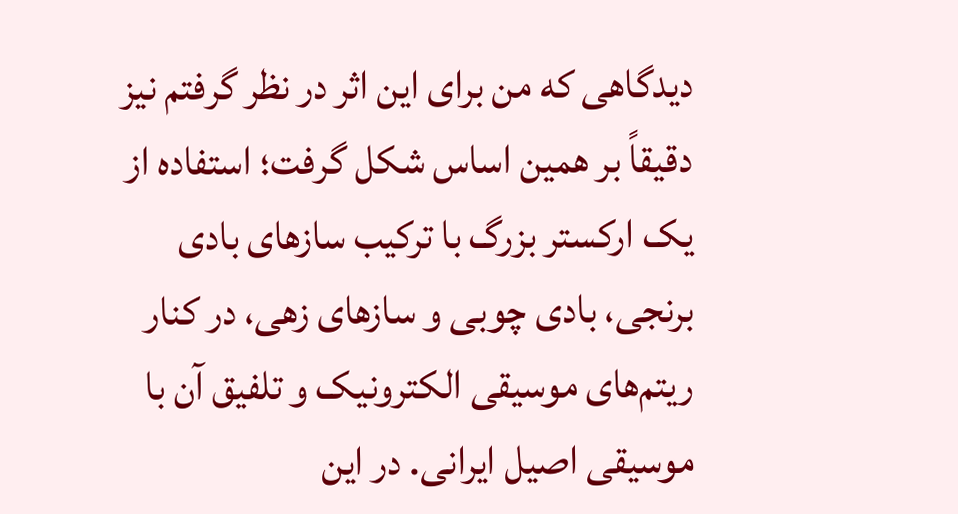دیدگاهی که من برای این اثر در نظر گرفتم نیز دقیقاً بر همین اساس شکل گرفت؛ استفاده از یک ارکستر بزرگ با ترکیب سازهای بادی برنجی، بادی چوبی و سازهای زهی، در کنار ریتم‌های موسیقی الکترونیک و تلفیق آن با موسیقی اصیل ایرانی. در این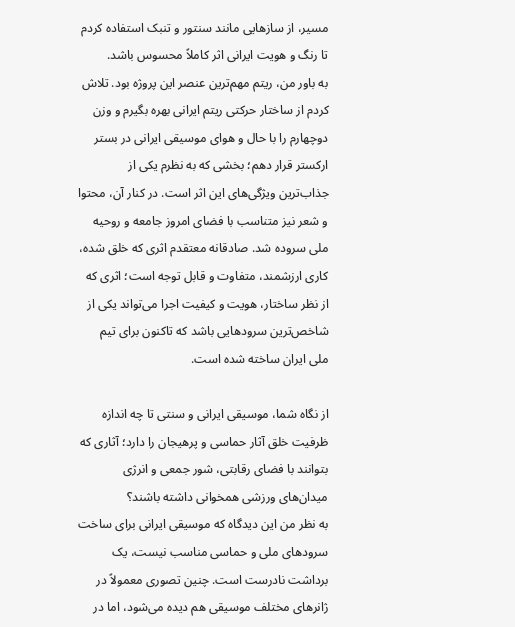مسیر، از سازهایی مانند سنتور و تنبک استفاده کردم تا رنگ و هویت ایرانی اثر کاملاً محسوس باشد.
به باور من، ریتم مهم‌ترین عنصر این پروژه بود. تلاش کردم از ساختار حرکتی ریتم ایرانی بهره بگیرم و وزن دوچهارم را با حال ‌و هوای موسیقی ایرانی در بستر ارکستر قرار دهم؛ بخشی که به نظرم یکی از جذاب‌ترین ویژگی‌های این اثر است. در کنار آن، محتوا و شعر نیز متناسب با فضای امروز جامعه و روحیه ملی سروده شد. صادقانه معتقدم اثری که خلق شده، کاری ارزشمند، متفاوت و قابل توجه است؛ اثری که از نظر ساختار، هویت و کیفیت اجرا می‌تواند یکی از شاخص‌ترین سرودهایی باشد که تاکنون برای تیم ملی ایران ساخته شده است.

از نگاه شما، موسیقی ایرانی و سنتی تا چه اندازه ظرفیت خلق آثار حماسی و پرهیجان را دارد؛ آثاری که بتوانند با فضای رقابتی، شور جمعی و انرژی میدان‌های ورزشی همخوانی داشته باشند؟
به نظر من این دیدگاه که موسیقی ایرانی برای ساخت سرودهای ملی و حماسی مناسب نیست، یک برداشت نادرست است. چنین تصوری معمولاً در ژانرهای مختلف موسیقی هم دیده می‌شود، اما در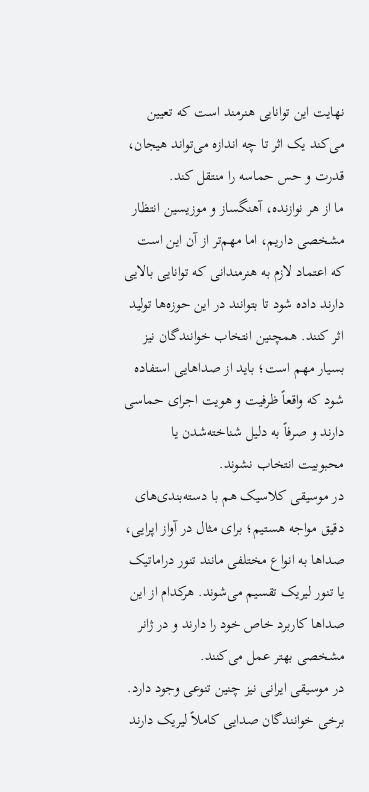نهایت این توانایی هنرمند است که تعیین می‌کند یک اثر تا چه اندازه می‌تواند هیجان، قدرت و حس حماسه را منتقل کند.
ما از هر نوازنده، آهنگساز و موزیسین انتظار مشخصی داریم، اما مهم‌تر از آن این است که اعتماد لازم به هنرمندانی که توانایی بالایی دارند داده شود تا بتوانند در این حوزه‌ها تولید اثر کنند. همچنین انتخاب خوانندگان نیز بسیار مهم است؛ باید از صداهایی استفاده شود که واقعاً ظرفیت و هویت اجرای حماسی دارند و صرفاً به دلیل شناخته‌شدن یا محبوبیت انتخاب نشوند.
در موسیقی کلاسیک هم با دسته‌بندی‌های دقیق مواجه هستیم؛ برای مثال در آواز اپرایی، صداها به انواع مختلفی مانند تنور دراماتیک یا تنور لیریک تقسیم می‌شوند. هرکدام از این صداها کاربرد خاص خود را دارند و در ژانر مشخصی بهتر عمل می‌کنند.
در موسیقی ایرانی نیز چنین تنوعی وجود دارد. برخی خوانندگان صدایی کاملاً لیریک دارند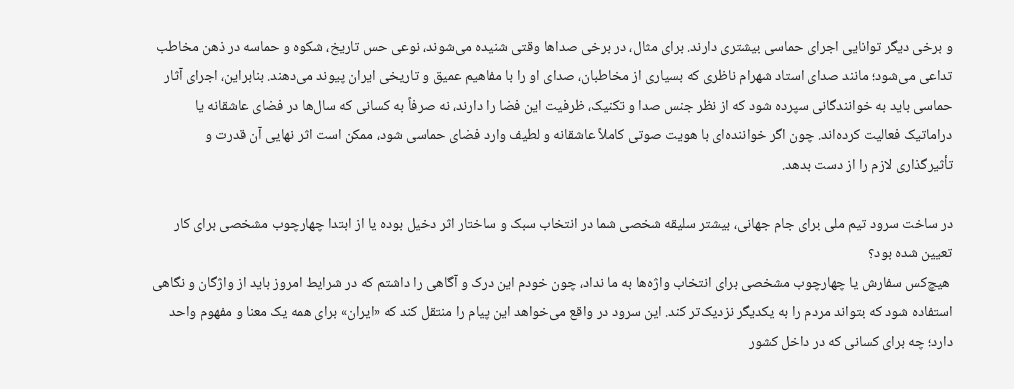و برخی دیگر توانایی اجرای حماسی بیشتری دارند. برای مثال، در برخی صداها وقتی شنیده می‌شوند، نوعی حس تاریخ، شکوه و حماسه در ذهن مخاطب تداعی می‌شود؛ مانند صدای استاد شهرام ناظری که بسیاری از مخاطبان، صدای او را با مفاهیم عمیق و تاریخی ایران پیوند می‌دهند. بنابراین، اجرای آثار حماسی باید به خوانندگانی سپرده شود که از نظر جنس صدا و تکنیک، ظرفیت این فضا را دارند، نه صرفاً به کسانی که سال‌ها در فضای عاشقانه یا دراماتیک فعالیت کرده‌اند. چون اگر خواننده‌ای با هویت صوتی کاملاً عاشقانه و لطیف وارد فضای حماسی شود، ممکن است اثر نهایی آن قدرت و تأثیرگذاری لازم را از دست بدهد.

در ساخت سرود تیم ملی برای جام جهانی، بیشتر سلیقه شخصی شما در انتخاب سبک و ساختار اثر دخیل بوده یا از ابتدا چهارچوب مشخصی برای کار تعیین شده بود؟
 هیچ‌کس سفارش یا چهارچوب مشخصی برای انتخاب واژه‌ها به ما نداد، چون خودم این درک و آگاهی را داشتم که در شرایط امروز باید از واژگان و نگاهی استفاده شود که بتواند مردم را به یکدیگر نزدیک‌تر کند. این سرود در واقع می‌خواهد این پیام را منتقل کند که «ایران» برای همه یک معنا و مفهوم واحد دارد؛ چه برای کسانی که در داخل کشور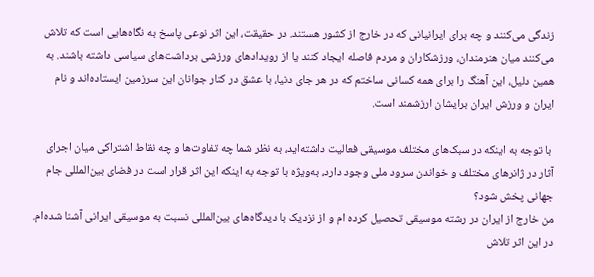زندگی می‌کنند و چه برای ایرانیانی که در خارج از کشور هستند. در حقیقت، این اثر نوعی پاسخ به نگاه‌هایی است که تلاش می‌کنند میان هنرمندان، ورزشکاران و مردم فاصله ایجاد کنند یا از رویدادهای ورزشی برداشت‌های سیاسی داشته باشند. به همین دلیل، این آهنگ را برای همه کسانی ساختم که در هر جای دنیا، با عشق در کنار جوانان این سرزمین ایستاده‌اند و نام ایران و ورزش ایران برایشان ارزشمند است.

 با توجه به اینکه در سبک‌های مختلف موسیقی فعالیت داشته‌اید، به نظر شما چه تفاوت‌ها و چه نقاط اشتراکی میان اجرای آثار در ژانرهای مختلف و خواندن سرود ملی وجود دارد، به‌ویژه با توجه به اینکه این اثر قرار است در فضای بین‌المللی جام جهانی پخش شود؟
من خارج از ایران در رشته موسیقی تحصیل کرده ام و از نزدیک با دیدگاه‌های بین‌المللی نسبت به موسیقی ایرانی آشنا شده‌ام. در این اثر تلاش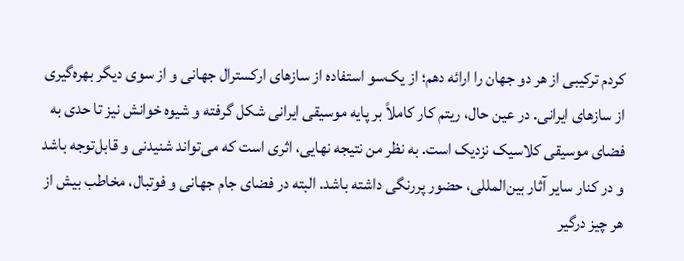کردم ترکیبی از هر دو جهان را ارائه دهم؛ از یک‌سو استفاده از سازهای ارکسترال جهانی و از سوی دیگر بهره‌گیری از سازهای ایرانی. در عین حال، ریتم کار کاملاً بر پایه موسیقی ایرانی شکل گرفته و شیوه خوانش نیز تا حدی به فضای موسیقی کلاسیک نزدیک است. به نظر من نتیجه نهایی، اثری است که می‌تواند شنیدنی و قابل‌توجه باشد و در کنار سایر آثار بین‌المللی، حضور پررنگی داشته باشد. البته در فضای جام جهانی و فوتبال، مخاطب بیش از هر چیز درگیر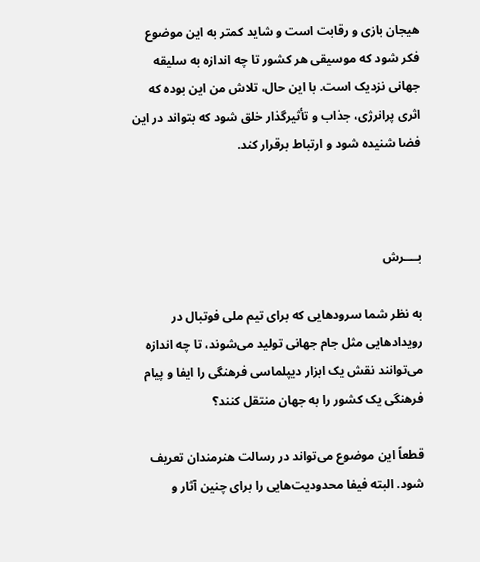هیجان بازی و رقابت است و شاید کمتر به این موضوع فکر شود که موسیقی هر کشور تا چه اندازه به سلیقه جهانی نزدیک است. با این حال، تلاش من این بوده که اثری پرانرژی، جذاب و تأثیرگذار خلق شود که بتواند در این فضا شنیده شود و ارتباط برقرار کند.



بــــرش

به نظر شما سرودهایی که برای تیم ملی فوتبال در رویدادهایی مثل جام جهانی تولید می‌شوند، تا چه اندازه می‌توانند نقش یک ابزار دیپلماسی فرهنگی را ایفا و پیام فرهنگی یک کشور را به جهان منتقل کنند؟

قطعاً این موضوع می‌تواند در رسالت هنرمندان تعریف شود. البته فیفا محدودیت‌هایی را برای چنین آثار و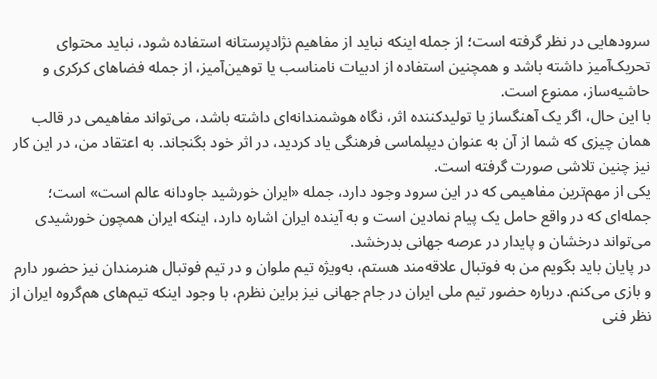سرودهایی در نظر گرفته است؛ از جمله اینکه نباید از مفاهیم نژادپرستانه استفاده شود، نباید محتوای تحریک‌آمیز داشته باشد و همچنین استفاده از ادبیات نامناسب یا توهین‌آمیز، از جمله فضاهای کرکری و حاشیه‌ساز، ممنوع است.
با این حال، اگر یک آهنگساز یا تولیدکننده اثر، نگاه هوشمندانه‌ای داشته باشد، می‌تواند مفاهیمی در قالب همان چیزی که شما از آن به ‌عنوان دیپلماسی فرهنگی یاد کردید، در اثر خود بگنجاند. به اعتقاد من، در این کار نیز چنین تلاشی صورت گرفته است.
یکی از مهم‌ترین مفاهیمی که در این سرود وجود دارد، جمله «ایران خورشید جاودانه عالم است» است؛ جمله‌ای که در واقع حامل یک پیام نمادین است و به آینده ایران اشاره دارد، اینکه ایران همچون خورشیدی می‌تواند درخشان و پایدار در عرصه جهانی بدرخشد.
در پایان باید بگویم من به فوتبال علاقه‌مند هستم، به‌ویژه تیم ملوان و در تیم فوتبال هنرمندان نیز حضور دارم و بازی می‌کنم. درباره حضور تیم ملی ایران در جام جهانی نیز براین نظرم، با وجود اینکه تیم‌های هم‌گروه ایران از نظر فنی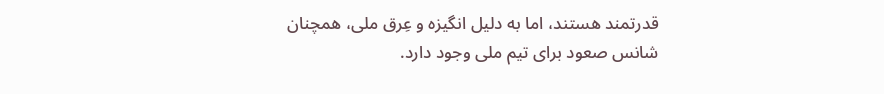قدرتمند هستند، اما به دلیل انگیزه و عِرق ملی، همچنان شانس صعود برای تیم ملی وجود دارد.